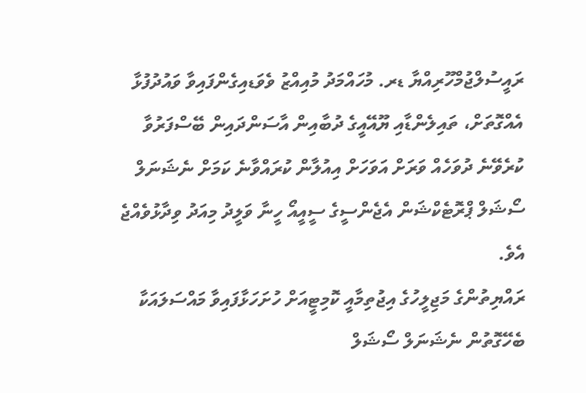ރައީސުލްޖުމްހޫރިއްޔާ ޑރ. މުހައްމަދު މުއިއްޒު ވެވަޑއިގެންފައިވާ ވައުދުފުޅާ އެއްގޮތަށް، ތައިލެންޑާއި ޔޫއޭއީގެ ދުބާއިން އާސަންދައިން ބޭސްފަރުވާ ކުރެވޭނެ ދުވަހެއް ވަރަށް އަވަހަށް އިއުލާން ކުރައްވާނެ ކަމަށް ނެޝަނަލް ސޯޝަލް ޕްރޮޓެކްޝަން އެޖެންސީގެ ސީއީއޯ ހީނާ ވަލީދު މިއަދު ވިދާޅުވެއްޖެ އެވެ.
ރައްޔިތުންގެ މަޖިލީހުގެ އިޖުތިމާއީ ކޮމިޓީއަށް ހުށަހަޅާފައިވާ މައްސަލައަކާ ބެހޭގޮތުން ނެޝަނަލް ސޯޝަލް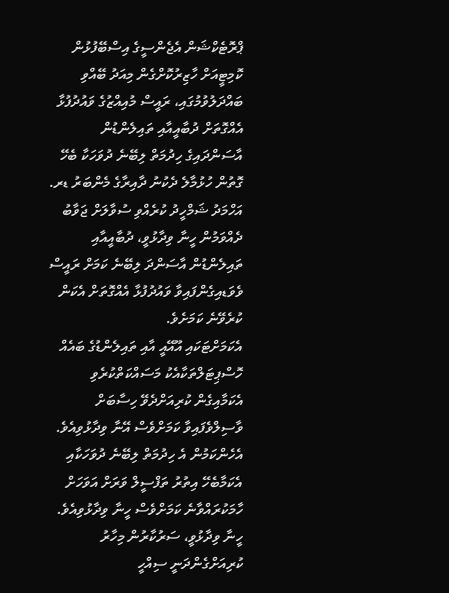ޕްރޮޓެކްޝަން އެޖެންސީގެ އިސްބޭފުޅުން ކޮމިޓީއަށް ހާޒިރުކޮށްގެން މިއަދު ބޭއްވި ބައްދަލުވުމުގައި، ރައީސް މުއިއްޒުގެ ވައުދުފުޅާ އެއްގޮތަށް ދުބާއީއާއި ތައިލެންޑުން އާސަންދައިގެ ހިދުމަތް ލިބޭނެ ދުވަހަކާ ބެހޭ ގޮތުން ހުޅުމާލެ ދެކުނު ދާއިރާގެ މެންބަރު ޑރ. އަހްމަދު ޝަމްހީދު ކުރެއްވި ސުވާލަށް ޖަވާބު ދެއްވަމުން ހީނާ ވިދާޅުވީ، ދުބާއީއާއި ތައިލެންޑުން އާސަންދަ ލިބޭނެ ކަމަށް ރައީސް ވެވަޑއިގެންފައިވާ ވައުދުފުޅާ އެއްގޮތަށް އެކަން ކުރެވޭނެ ކަމަށެވެ.
އެކަމަށްޓަކައި އޫއޭއީ އާއި ތައިލެންޑުގެ ބައެއް ހޮސްޕިޓަލްތަކާއެކު މަސައްކަތްކުރެވި އެކަމާއިގެން ކުރިއަށްދެވޭ ހިސާބަށް ވާސިލްވެފައިވާ ކަމަށްވެސް އޭނާ ވިދާޅުވިއެވެ.
އެހެންކަމުން އެ ހިދުމަތް ލިބޭނެ ދުވަހަކާއި އެކަމާބެހޭ އިތުރު ތަފްސީލް ވަރަށް އަވަހަށް ހާމަކުރައްވާނެ ކަމަށްވެސް ހީނާ ވިދާޅުވިއެވެ.
ހީނާ ވިދާޅުވީ، ސަރުކާރުން މިހާރު ކުރިއަށްގެންދަނީ ސިއްހީ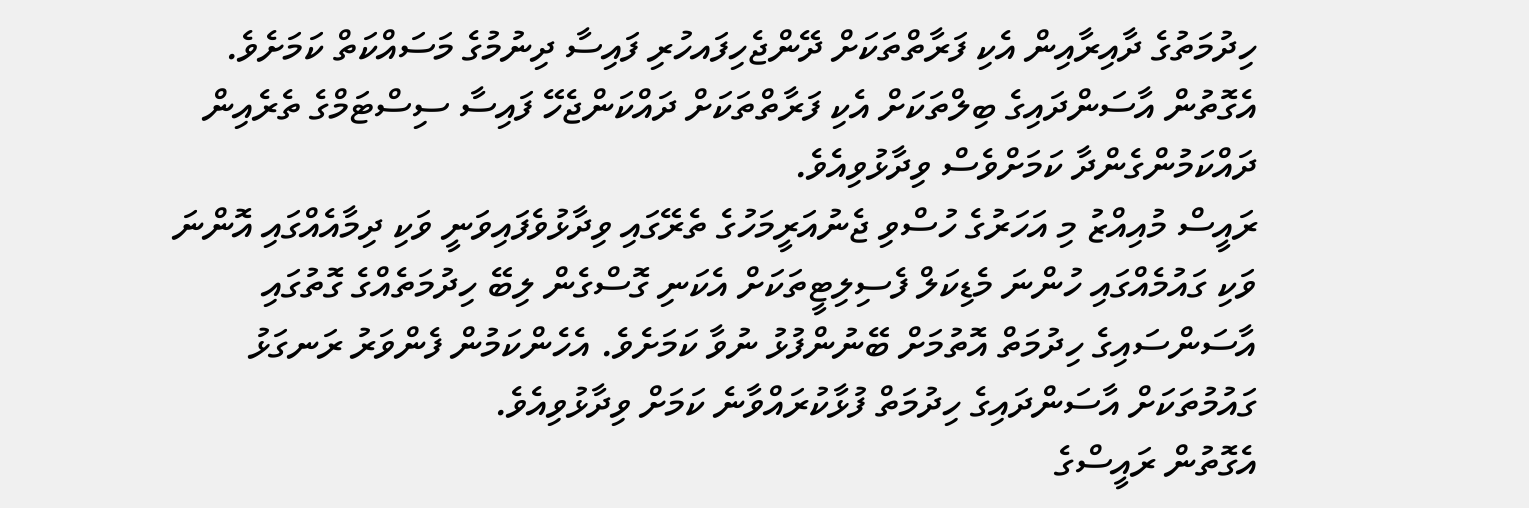ހިދުމަތުގެ ދާއިރާއިން އެކި ފަރާތްތަކަށް ދޭންޖެހިފައހުރި ފައިސާ ދިނުމުގެ މަސައްކަތް ކަމަށެވެ.
އެގޮތުން އާސަންދައިގެ ބިލްތަކަށް އެކި ފަރާތްތަކަށް ދައްކަންޖެހޭ ފައިސާ ސިސްޓަމްގެ ތެރެއިން ދައްކަމުންގެންދާ ކަމަށްވެސް ވިދާޅުވިއެވެ.
ރައީސް މުއިއްޒު މި އަހަރުގެ ހުސްވި ޖެނުއަރީމަހުގެ ތެރޭގައި ވިދާޅުވެފައިވަނީ ވަކި ދިމާއެއްގައި އޮންނަ ވަކި ގައުމެއްގައި ހުންނަ މެޑިކަލް ފެސިލިޓީތަކަށް އެކަނި ގޮސްގެން ލިބޭ ހިދުމަތެއްގެ ގޮތުގައި އާސަންސައިގެ ހިދުމަތް އޮތުމަށް ބޭނުންފުޅު ނުވާ ކަމަށެވެ. އެހެންކަމުން ފެންވަރު ރަނގަޅު ގައުމުތަކަށް އާސަންދައިގެ ހިދުމަތް ފުޅާކުރައްވާނެ ކަމަށް ވިދާޅުވިއެވެ.
އެގޮތުން ރައީސްގެ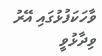ވާހަކަފުޅުގައި އޭރު ވިދާޅުވީ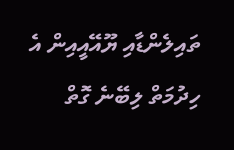ތައިލެންޑާއި ޔޫއޭއީއިން އެ ހިދުމަތް ލިބޭނެ ގޮތް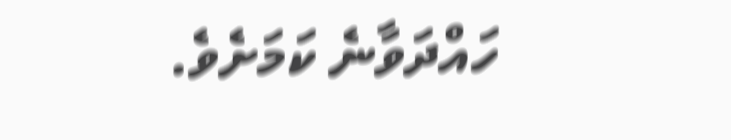ހައްދަވާނެ ކަމަށެވެ.